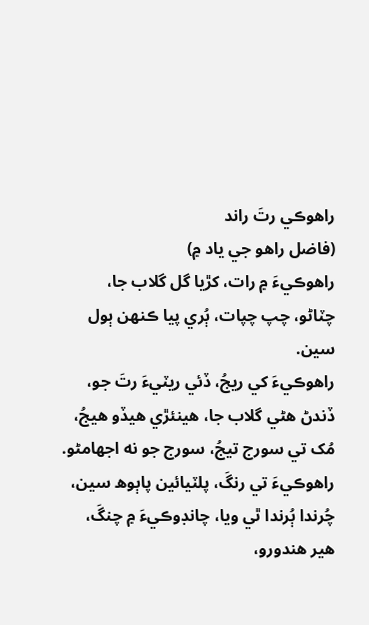راھوڪي رتَ راند
(فاضل راھو جي ياد ۾)
راھوڪيءَ ۾ رات، کڙيا گل گلاب جا،
چٽاڻو، چپ چپات، ٻُري پيا ڪنھن ٻول سين.
راھوڪيءَ کي ريجُ، ڏئي ريٽيءَ رتَ جو،
ڏندڻ ھڻي گلاب جا، ھينئڙي ھيڏو ھيجُ،
مُک تي سورج تيجُ، سورج جو نه اجهامڻو.
راھوڪيءَ تي رنگَ، پلٽيائين پاٻوھ سين،
چُرندا ٻُرندا ٿي ويا، چانڊوڪيءَ ۾ چنگَ،
ھير ھندورو،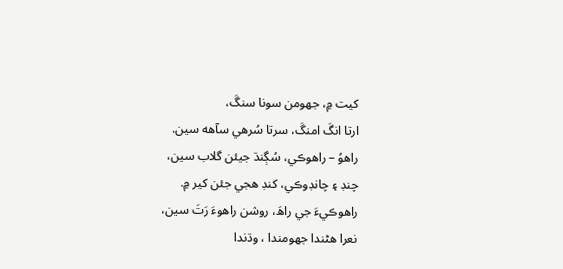کيت ۾، جھومن سونا سنگَ،
ارتا انگَ امنگَ، سرتا سُرھي سآھه سين.
راھوُ – راھوڪي، سُڳنڌ جيئن گلاب سين،
چنڊ ۽ چانڊوڪي، کنڊ ھجي جئن کير ۾.
راھوڪيءَ جي راھَ، روشن راھوءَ رَتَ سين،
نعرا ھڻندا جھومندا ، وڌندا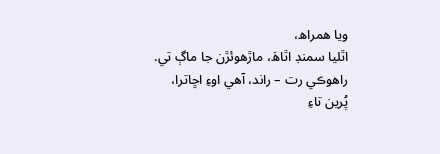ويا ھمراھ،
اٿليا سمنڊ اٿاھَ، ماڙھوئڙن جا ماڳ تي.
راھوڪي رت – راند، آھي اوءِ اڇاترا،
پُرين تاءِ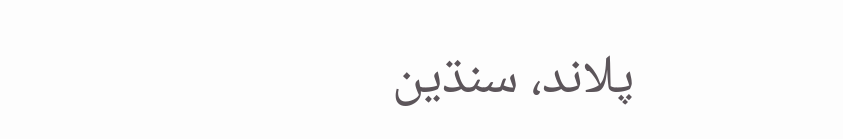پلاند، سنڌين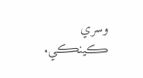وسري ڪينڪي.